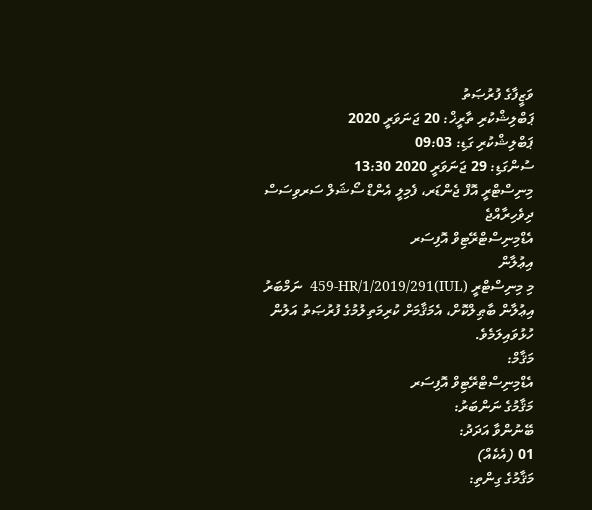ވަޒީފާގެ ފުރުޞަތު
ޕަބްލިޝްކުރި ތާރީޚް: 20 ޖަނަވަރީ 2020
ޕަބްލިޝްކުރި ގަޑި: 09:03
ސުންގަޑި: 29 ޖަނަވަރީ 2020 13:30
މިނިސްޓްރީ އޮފް ޖެންޑަރ، ފެމިލީ އެންޑް ސޯޝަލް ސަރވިސަސް
ދިވެހިރާއްޖެ
އެޑްމިނިސްޓްރޭޓިވް އޮފިސަރ
އިޢުލާން
މި މިނިސްޓްރީ (IUL)459-HR/1/2019/291  ނަމްބަރު އިޢުލާން ބާޠިލްކޮށް، އެމަޤާމަށް ކުރިމަތިލުމުގެ ފުރުޞަތު އަލުން ހުޅުވައިލަމެވެ.
މަޤާމް:
އެޑްމިނިސްޓްރޭޓިވް އޮފިސަރ
މަޤާމުގެ ނަންބަރު:
ބޭނުންވާ އަދަދު:
01 (އެކެއް)
މަޤާމުގެ ގިންތި: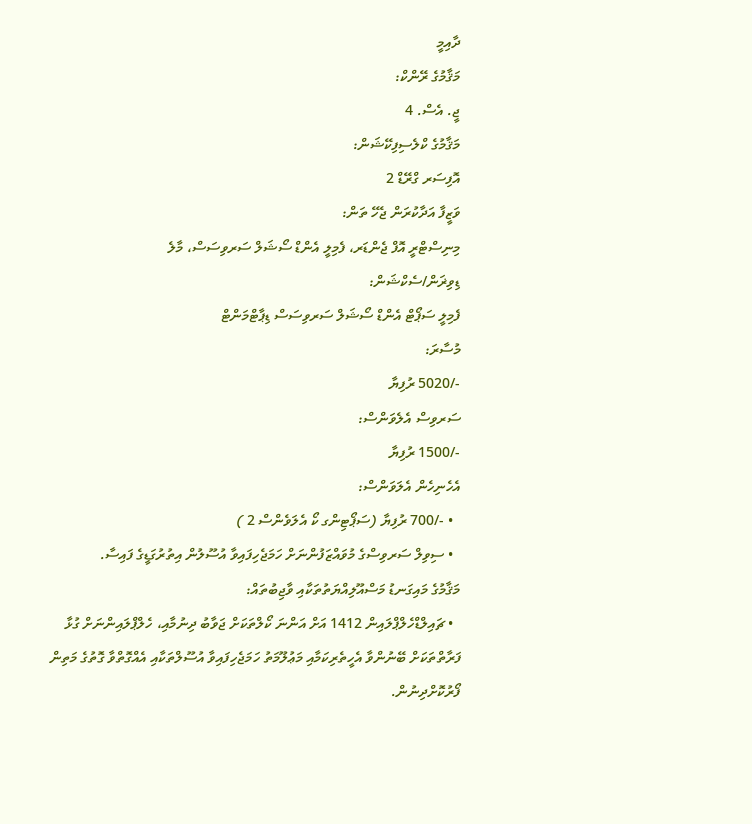ދާއިމީ
މަޤާމުގެ ރޭންކް:
ޖީ. އެސް. 4
މަޤާމުގެ ކްލެސިފިކޭޝަން:
އޮފިސަރ ގްރޭޑް 2
ވަޒީފާ އަދާކުރަން ޖެހޭ ތަން:
މިނިސްޓްރީ އޮފް ޖެންޑަރ، ފެމިލީ އެންޑް ސޯޝަލް ސަރވިސަސް، މާލެ
ޑިވިޜަން/ސެކްޝަން:
ފެމިލީ ސަޕޯޓް އެންޑް ސޯޝަލް ސަރވިސަސް ޑިޕާޓްމަންޓް
މުސާރަ:
-/5020 ރުފިޔާ
ސަރވިސް އެލެވަންސް:
-/1500 ރުފިޔާ
އެހެނިހެން އެލަވަންސް:
  • -/700 ރުފިޔާ (ސަޕޯޓިންގ ކޯ އެލަވެންސް 2 )
  • ސިވިލް ސަރވިސްގެ މުވައްޒަފުންނަށް ހަމަޖެހިފައިވާ އުސޫލުން އިތުރުގަޑީގެ ފައިސާ.
މަޤާމުގެ މައިގަނޑު މަސްއޫލިއްޔަތުތަކާއި ވާޖިބުތައް:
  • ޗައިލްޑްހެލްޕްލައިން 1412 އަށް އަންނަ ކޯލްތަކަށް ޖަވާބު ދިނުމާއި، ހެލްޕްލައިންނަށް ގުޅާ ފަރާތްތަކަށް ބޭނުންވާ އެހީތެރިކަމާއި މަޢުލޫމަތު ހަމަޖެހިފައިވާ އުސޫލްތަކާއި އެއްގޮތްވާ ގޮތުގެ މަތިން ފޯރުކޮށްދިނުން.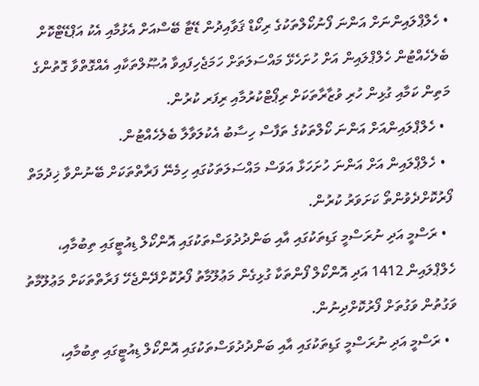• ހެލްޕްލައިންނަށް އަންނަ ފޯނުކޯލްތަކުގެ ރިކޯޑް ޤަވާއިދުން ޑޭޓާ ބޭސްއަށް އެޅުމާއި އެކު އަޕްޑޭޓްކޮށް ބެލެހެއްޓުން ހެލްޕްލައިން އަށް ހުށަހެޅޭ މައްސަލަތަށް ހަމަޖެހިފައިވާ އުޞޫލްތަކާއި އެއްގޮތްވާ ގޮތުންގެ މަތިން ކަމާއި ގުޅިން ހުރި ވުޒާރާތަކަށް ރިޕޯޓްކުރުމާއި ރިފަރ ކުރުން.
  • ހެލްޕްލައިންއަށް އަންނަ ކޯލްތަކުގެ ތަފާސް ހިސާބު އެކުލަވާލާ ބެލެހެއްޓުން.
  • ހެލްޕްލައިން އަށް އަންނަ ހުށަހަޅާ އަވަސް މައްސަލަތަކުގައި ހިމެނޭ ފަރާތްތަކަށް ބޭނުންވާ ޚިދުމަތް ފޯރުކޮށްދެވުންތޯ ކަށަވަރު ކުރުން.
  • ރަސްމީ އަދި ނުރަސްމީ ގަޑިތަކުގައި އާއި ބަންދުދުވަސްތަކުގައި އޮންކޯލް ޑިއުޓީގައި ތިބުމާއި، ހެލްޕްލައިން 1412 އަދި އޮންކޯލް ފޯންތަކާ ގުޅިގެން މަޢުލޫމާތު ފޯރުކޮށްދޭންޖެހޭ ފަރާތްތަކަށް މަޢުލޫމާތު ވަގުތުން ވަގުތަށް ފޯރުކޮށްދިނުން.
  • ރަސްމީ އަދި ނުރަސްމީ ގަޑިތަކުގައި އާއި ބަންދުދުވަސްތަކުގައި އޮންކޯލް ޑިއުޓީގައި ތިބުމާއި،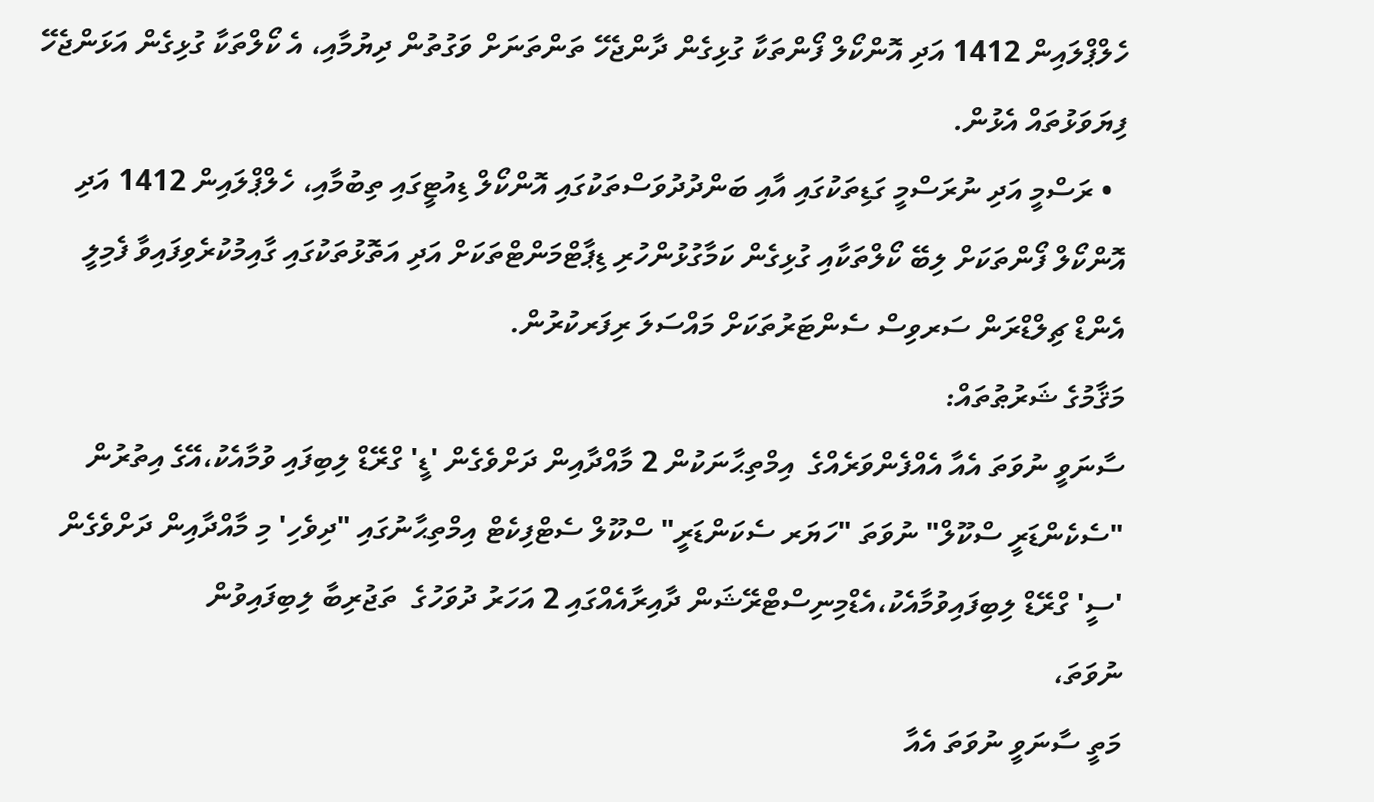ހެލްޕްލައިން 1412 އަދި އޮންކޯލް ފޯންތަކާ ގުޅިގެން ދާންޖެހޭ ތަންތަނަށް ވަގުތުން ދިޔުމާއި، އެ ކޯލްތަކާ ގުޅިގެން އަޅަންޖެހޭ ފިޔަވަޅުތައް އެޅުން.
  • ރަސްމީ އަދި ނުރަސްމީ ގަޑިތަކުގައި އާއި ބަންދުދުވަސްތަކުގައި އޮންކޯލް ޑިއުޓީގައި ތިބުމާއި، ހެލްޕްލައިން 1412 އަދި އޮންކޯލް ފޯންތަކަށް ލިބޭ ކޯލްތަކާއި ގުޅިގެން ކަމާގުޅުންހުރި ޑިޕާޓްމަންޓްތަކަށް އަދި އަތޮޅުތަކުގައި ގާއިމުކުރެވިފައިވާ ފެމިލީ އެންޑް ޗިލްޑްރަން ސަރވިސް ސެންޓަރުތަކަށް މައްސަލަ ރިފަރކުރުން.
މަޤާމުގެ ޝަރުޠުތައް:
ސާނަވީ ނުވަތަ އެއާ އެއްފެންވަރެއްގެ  އިމްތިޙާނަކުން 2 މާއްދާއިން ދަށްވެގެން 'ޑީ' ގްރޭޑް ލިބިފައި ވުމާއެކު،އޭގެ އިތުރުން "ސެކެންޑަރީ ސްކޫލް" ނުވަތަ "ހަޔަރ ސެކަންޑަރީ" ސްކޫލް ސެޓްފިކެޓް އިމްތިޙާނުގައި "ދިވެހި' މި މާއްދާއިން ދަށްވެގެން 'ސީ' ގްރޭޑް ލިބިފައިވުމާއެކު،އެޑްމިނިސްޓްރޭޝަން ދާއިރާއެއްގައި 2 އަހަރު ދުވަހުގެ  ތަޖުރިބާ ލިބިފައިވުން
ނުވަތަ،
މަތީ ސާނަވީ ނުވަތަ އެއާ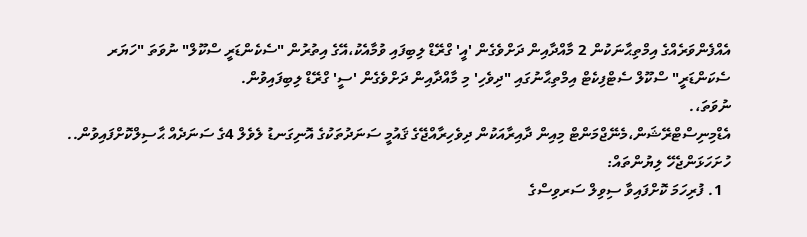އެއްފެންވަރެއްގެ އިމްތިޙާނަކުން 2 މާއްދާއިން ދަށްވެގެން 'އީ' ގްރޭޑް ލިބިފައި ވުމާއެކު،އޭގެ އިތުރުން "ސެކެންޑަރީ ސްކޫލް" ނުވަތަ "ހަޔަރ ސެކަންޑަރީ" ސްކޫލް ސެޓްފިކެޓް އިމްތިޙާނުގައި "ދިވެހި' މި މާއްދާއިން ދަށްވެގެން 'ސީ' ގްރޭޑް ލިބިފައިވުން.
ނުވަތަ،.
އެޑްމިނިސްޓްރޭޝަން،މެނޭޖްމަންޓް މިއިން ދާއިރާއަކުން ދިވެހިރާއްޖޭގެ ޤައުމީ ސަނަދުތަކުގެ އޮނިގަނޑު ލެވެލް 4ގެ ސަނަދެއް ޙާސިލްކޮށްފައިވުން..
ހުށަހަޅަންޖެހޭ ލިޔުންތައް:
  1. ފުރިހަމަ ކޮށްފައިވާ ސިވިލް ސަރވިސްގެ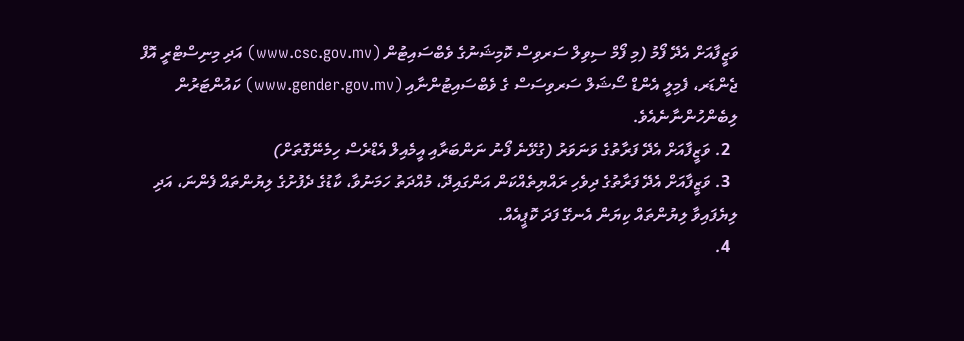ވަޒީފާއަށް އެދޭ ފޯމު (މި ފޯމް ސިވިލް ސަރވިސް ކޮމިޝަނުގެ ވެބްސައިޓުން (www.csc.gov.mv) އަދި މިނިސްޓްރީ އޮފް ޖެންޑަރ، ފެމިލީ އެންޑް ސޯޝަލް ސަރވިސަސް ގެ ވެބްސައިޓުންނާއި (www.gender.gov.mv) ކައުންޓަރުން ލިބެންހުންނާނެއެވެ.
  2. ވަޒީފާއަށް އެދޭ ފަރާތުގެ ވަނަވަރު (ގުޅޭނެ ފޯނު ނަންބަރާއި އީމެއިލް އެޑްރެސް ހިމެނޭގޮތަށް)
  3. ވަޒީފާއަށް އެދޭ ފަރާތުގެ ދިވެހި ރައްޔިތެއްކަން އަންގައިދޭ، މުއްދަތު ހަމަނުވާ، ކާޑުގެ ދެފުށުގެ ލިޔުންތައް ފެންނަ، އަދި ލިޔެފައިވާ ލިޔުންތައް ކިޔަން އެނގޭ ފަދަ ކޮޕީއެއް.
  4.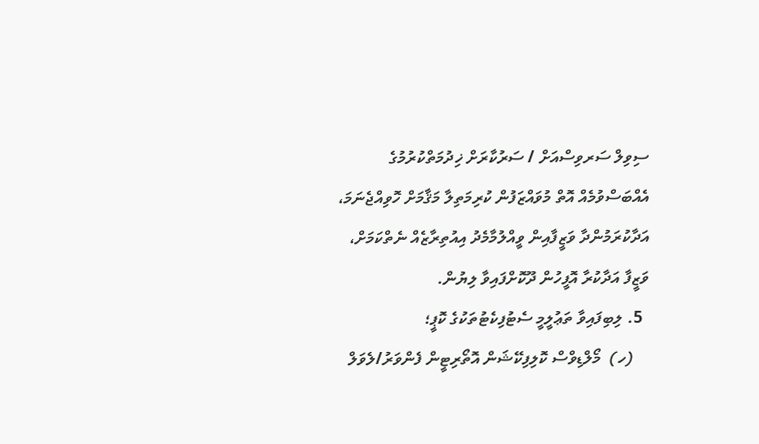ސިވިލް ސަރވިސްއަށް / ސަރުކާރަށް ޚިދުމަތްކުރުމުގެ އެއްބަސްވުމެއް އޮތް މުވައްޒަފުން ކުރިމަތިލާ މަޤާމަށް ހޮވިއްޖެނަމަ، އަދާކުރަމުންދާ ވަޒީފާއިން ވީއްލުމާމެދު އިއުތިރާޒެއް ނެތްކަމަށް، ވަޒީފާ އަދާކުރާ އޮފީހުން ދޫކޮށްފައިވާ ލިޔުން.
  5. ލިބިފައިވާ ތަޢުލީމީ ސެޓުފިކެޓުތަކުގެ ކޮޕީ؛
    (ހ)  މޯލްޑިވްސް ކޮލިފިކޭޝަން އޮތޯރިޓީން ފެންވަރު/ލެވަލް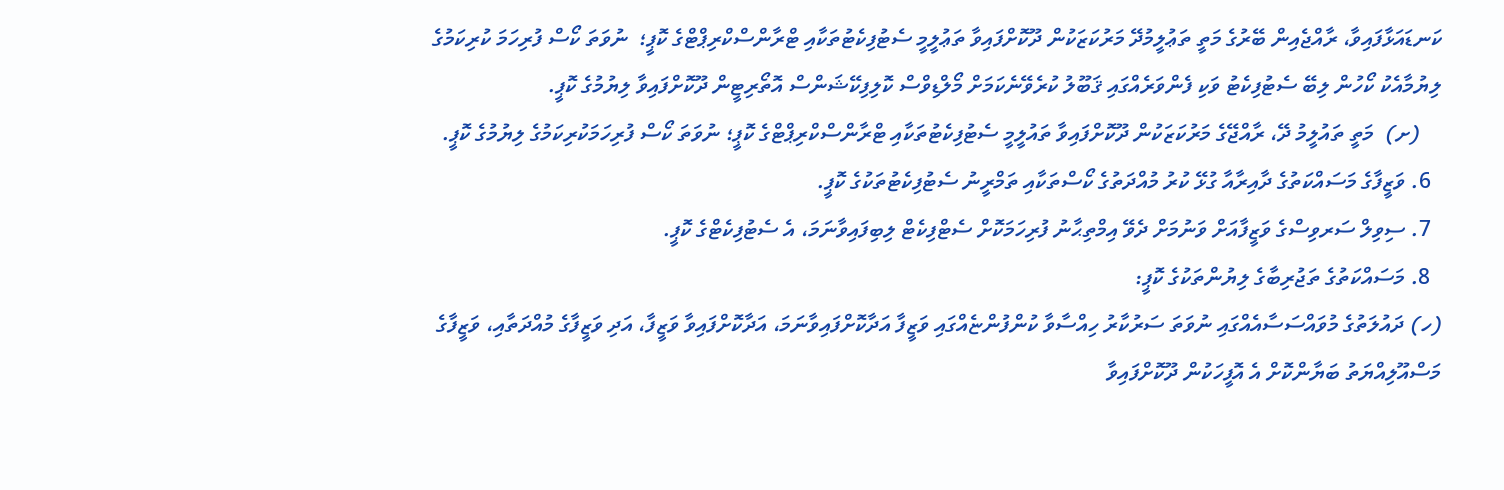ކަނޑައަޅާފައިވާ، ރާއްޖެއިން ބޭރުގެ މަތީ ތަޢުލީމުދޭ މަރުކަޒަކުން ދޫކޮށްފައިވާ ތަޢުލީމީ ސެޓުފިކެޓުތަކާއި ޓްރާންސްކްރިޕްޓްގެ ކޮޕީ؛  ނުވަތަ ކޯސް ފުރިހަމަ ކުރިކަމުގެ ލިޔުމާއެކު ކޯހުން ލިބޭ ސެޓުފިކެޓު ވަކި ފެންވަރެއްގައި ޤަބޫލު ކުރެވޭނެކަމަށް މޯލްޑިވްސް ކޮލިފިކޭޝަންސް އޮތޯރިޓީން ދޫކޮށްފައިވާ ލިޔުމުގެ ކޮޕީ.
    (ށ)  މަތީ ތައުލީމު ދޭ، ރާއްޖޭގެ މަރުކަޒަކުން ދޫކޮށްފައިވާ ތައުލީމީ ސެޓުފިކެޓުތަކާއި ޓްރާންސްކްރިޕްޓްގެ ކޮޕީ؛ ނުވަތަ ކޯސް ފުރިހަމަކުރިކަމުގެ ލިޔުމުގެ ކޮޕީ.
  6. ވަޒީފާގެ މަސައްކަތުގެ ދާއިރާއާ ގުޅޭ ކުރު މުއްދަތުގެ ކޯސްތަކާއި ތަމްރީނު ސެޓުފިކެޓުތަކުގެ ކޮޕީ.
  7. ސިވިލް ސަރވިސްގެ ވަޒީފާއަށް ވަނުމަށް ދެވޭ އިމްތިޙާނު ފުރިހަމަކޮށް ސެޓްފިކެޓް ލިބިފައިވާނަމަ، އެ ސެޓުފިކެޓްގެ ކޮޕީ.
  8. މަސައްކަތުގެ ތަޖުރިބާގެ ލިޔުންތަކުގެ ކޮޕީ:
(ހ) ދައުލަތުގެ މުވައްސަސާއެއްގައި ނުވަތަ ސަރުކާރު ހިއްސާވާ ކުންފުންޏެއްގައި ވަޒީފާ އަދާކޮށްފައިވާނަމަ، އަދާކޮށްފައިވާ ވަޒީފާ، އަދި ވަޒީފާގެ މުއްދަތާއި، ވަޒީފާގެ މަސްއޫލިއްޔަތު ބަޔާންކޮށް އެ އޮފީހަކުން ދޫކޮށްފައިވާ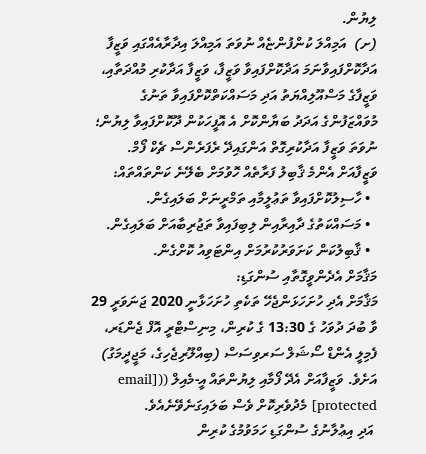ލިޔުން.
(ށ)  އަމިއްލަ ކުންފުންޏެއް ނުވަތަ އަމިއްލަ އިދާރާއެއްގައި ވަޒީފާ އަދާކޮށްފައިވާނަމަ އަދާކޮށްފައިވާ ވަޒީފާ، ވަޒީފާ އަދާކުރި މުއްދަތާއި، ވަޒީފާގެ މަސްއޫލިއްޔަތު އަދި މަސައްކަތްކޮށްފައިވާ ތަނުގެ މުވައްޒަފުންގެ އަދަދު ބަޔާންކޮށް އެ އޮފީހަކުން ދޫކޮށްފައިވާ ލިޔުން؛ ނުވަތަ ވަޒީފާ އަދާކުރިގޮތް އަންގައިދޭ ރެފަރެންސް ޗެކް ފޯމް.
ވަޒީފާއަށް އެންމެ ޤާބިލު ފަރާތެއް ހޮވުމަށް ބެލޭނެ ކަންތައްތައް:
  • ހާސިލުކޮށްފައިވާ ތަޢުލީމާއި ތަމްރީނަށް ބަލައިގެން.
  • މަސައްކަތުގެ ދާއިރާއިން ލިބިފައިވާ ތަޖުރިބާއަށް ބަލައިގެން.
  • ޤާބިލުކަން ކަށަވަރުކުރުމަށް އިންޓަވިއު ކޮށްގެން.
މަޤާމަށް އެދެންވީގޮތާއި ސުންގަޑި:
މަޤާމަށް އެދި ހުށަހަޅަންޖެހޭ ތަކެތި ހުށަހަޅާނީ 2020 ޖަނަވަރީ 29  ވާ ބުދަ ދުވަހު ގެ 13:30 ގެ ކުރިން، މިނިސްޓްރީ އޮފް ޖެންޑަރ، ފެމިލީ އެންޑް ސޯޝަލް ސަރވިސަސް (ބިއްލޫރިޖެހިގެ، މަޖީދީމަގު) އަށެވެ. ވަޒީފާއަށް އެދޭ ފޯމާއި ލިޔުންތައް އީ-މެއިލް (([email protected] މެދުވެރިކޮށް ވެސް ބަލައިގަނެވޭނެއެވެ.
 އަދި އިޢުލާނުގެ ސުންގަޑި ހަމަވުމުގެ ކުރިން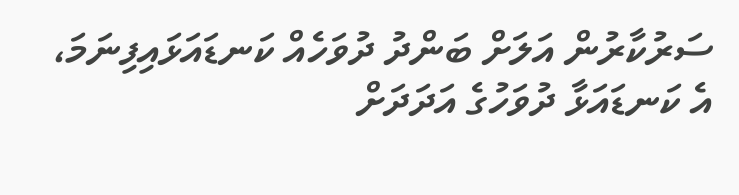ސަރުކާރުން އަލަށް ބަންދު ދުވަހެއް ކަނޑައަޅައިފިނަމަ، އެ ކަނޑައަޅާ ދުވަހުގެ އަދަދަށް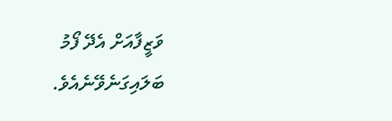ވަޒީފާއަށް އެދޭ ފޯމު ބަލައިގަނެވޭނެއެވެ.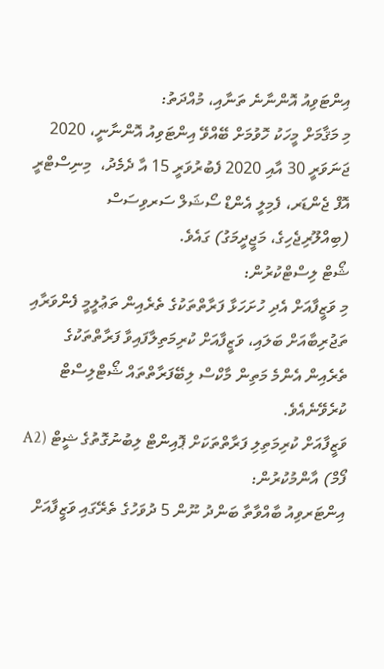އިންޓަވިއު އޮންނާނެ ތަނާއި، މުއްދަތު:
މި މަޤާމަށް މީހަކު ހޮވުމަށް ބޭއްވޭ އިންޓަވިއު އޮންނާނީ، 2020 ޖަނަވަރީ 30 އާއި 2020 ފެބުރުވަރީ 15 އާ ދެމެދު،  މިނިސްޓްރީ އޮފް ޖެންޑަރ، ފެމިލީ އެންޑް ސޯޝަލް ސަރވިސަސް (ބިއްލޫރިޖެހިގެ، މަޖީދީމަގު) ގައެވެ.
ޝޯޓް ލިސްޓްކުރުން:
މި ވަޒީފާއަށް އެދި ހުށަހަޅާ ފަރާތްތަކުގެ ތެރެއިން ތަޢުލީމީ ފެންވަރާއި ތަޖުރިބާއަށް ބަލައި، ވަޒީފާއަށް ކުރިމަތިލާފައިވާ ފަރާތްތަކުގެ ތެރެއިން އެންމެ މަތިން މާކްސް ލިބޭފަރާތްތައް ޝޯޓްލިސްޓް ކުރެވޭނެއެވެ.
ވަޒީފާއަށް ކުރިމަތިލި ފަރާތްތަކަށް ޕޮއިންޓް ލިބުނުގޮތުގެ ޝީޓް (A2 ފޯމް) އާންމުކުރުން:
އިންޓަރވިއު ބާއްވާތާ ބަންދު ނޫން 5 ދުވަހުގެ ތެރޭގައި ވަޒީފާއަށް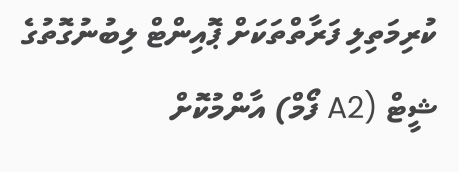ކުރިމަތިލި ފަރާތްތަކަށް ޕޮއިންޓް ލިބުނުގޮތުގެ ޝީޓް (A2 ފޯމް) އާންމުކޮށް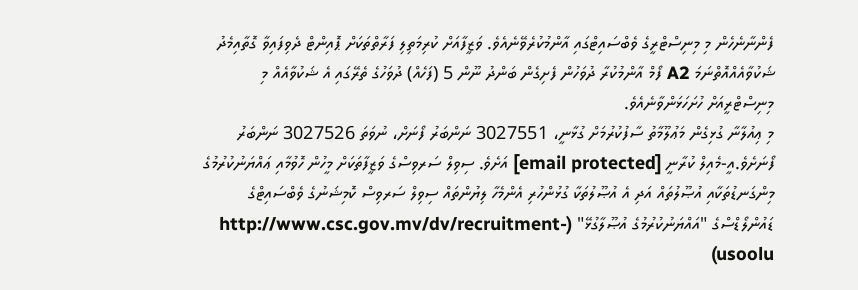ފެންނާނެހެން މި މިނިސްޓްރީގެ ވެބްސައިޓްގައި އާންމުކުރެވޭނެއެވެ. ވަޒީފާއަށް ކުރިމަތިލި ފަރާތްތަކަށް ޕޮއިންޓް ދެވިފައިވާ ގޮތާއިމެދު ޝަކުވާއެއްއޮތްނަމަ A2 ފޯމް އާންމުކުރާ ދުވަހުން ފެށިގެން ބަންދު ނޫން 5 (ފަހެއް) ދުވަހުގެ ތެރޭގައި އެ ޝަކުވާއެއް މި މިނިސްޓްރީއަށް ހުށަހަޅަންވާނެއެވެ.
މި ޢިއުލާނާ ގުޅިގެން މަޢުލޫމާތު ސާފުކުރުމަށް ގުޅާނީ، 3027551 ނަންބަރު ފޯނަށް، ނުވަތަ 3027526 ނަންބަރު ފޯނަށެވެ.އީ-މެއިލް ކުރާނީ [email protected] އަށެވެ. ސިވިލް ސަރވިސްގެ ވަޒީފާތަކަށް މީހުން ހޮވުމާއި ޢައްޔަނުކުރުމުގެ މިންގަނޑުތަކާއި އުޞޫލުތައް އަދި އެ އުޞޫލުތަކާ ގުޅުންހުރި އެންމެހާ ލިޔުންތައް ސިވިލް ސަރވިސް ކޮމިޝަނުގެ ވެބްސައިޓްގެ ޑައުންލޯޑްސްގެ "އައްޔަނުކުރުމުގެ އުޞޫލާގުޅޭ" (http://www.csc.gov.mv/dv/recruitment-usoolu)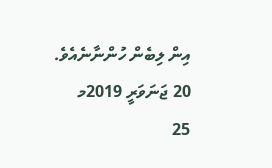އިން ލިބެން ހުންނާނެއެވެ.
20 ޖަނަވަރީ 2019މ
25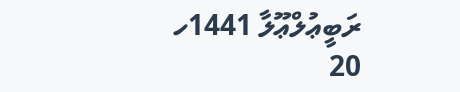ރަބީޢުލްޢޫލާ 1441ހ
20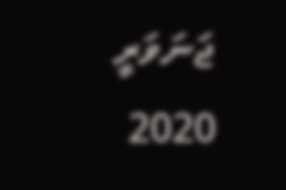ޖަނަވަރީ 2020